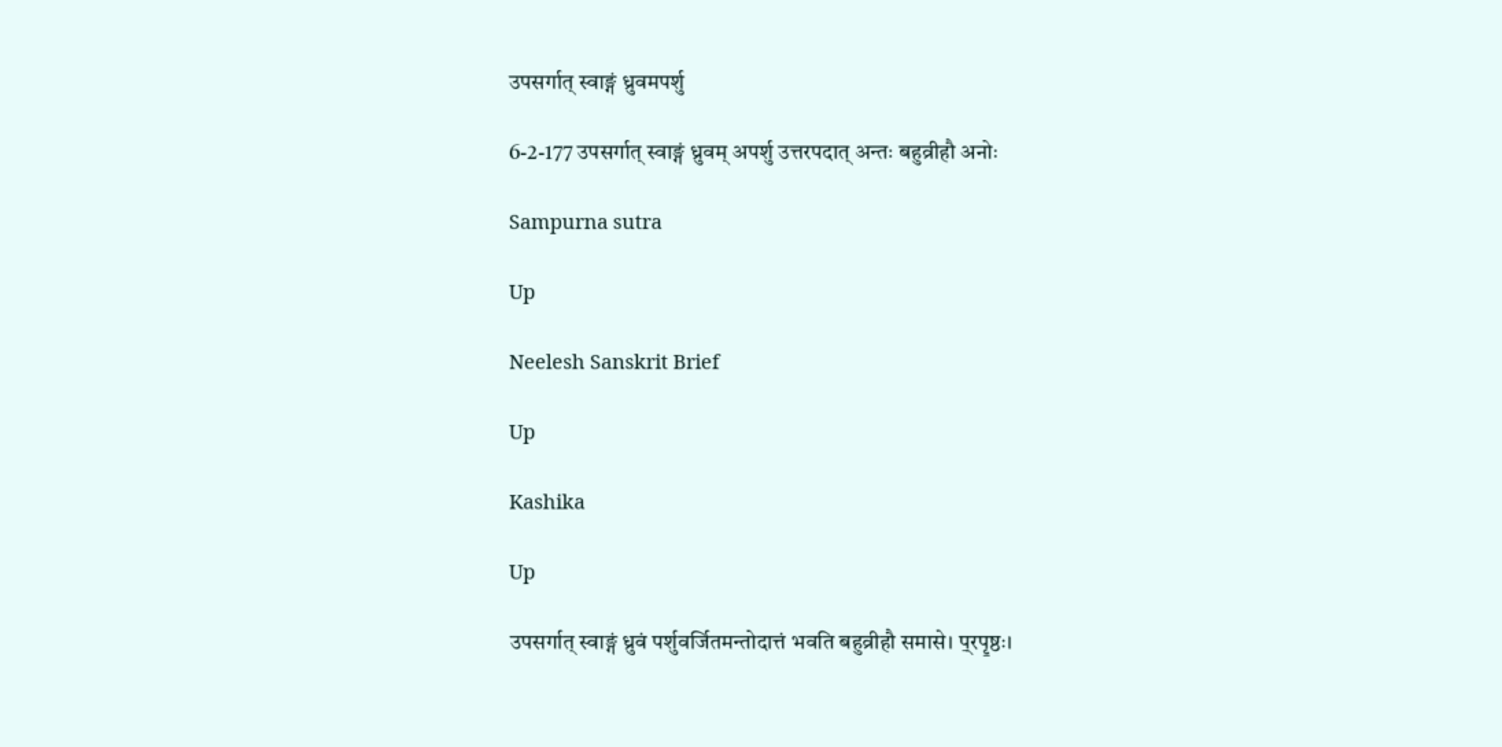उपसर्गात् स्वाङ्गं ध्रुवमपर्शु

6-2-177 उपसर्गात् स्वाङ्गं ध्रुवम् अपर्शु उत्तरपदात् अन्तः बहुव्रीहौ अनोः

Sampurna sutra

Up

Neelesh Sanskrit Brief

Up

Kashika

Up

उपसर्गात् स्वाङ्गं ध्रुवं पर्शुवर्जितमन्तोदात्तं भवति बहुव्रीहौ समासे। प्॒रपृ॒ष्ठः।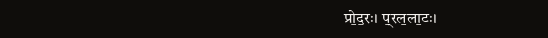प्रो॒द॒रः। प्॒रल॒ला॒टः।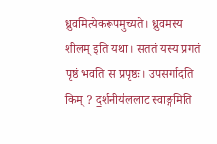ध्रुवमित्येकरूपमुच्यते। ध्रुवमस्य शीलम् इति यथा। सततं यस्य प्रगतं पृष्ठं भवति स प्रपृष्ठः। उपसर्गादति किम् ? द॒र्शनीय॑ललाट स्वाङ्गमिति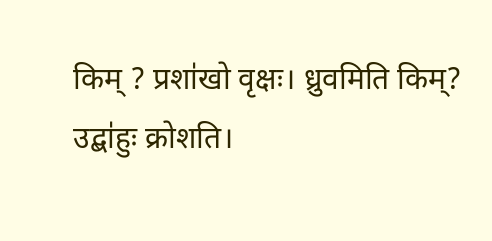किम् ? प्रशा॑खो वृक्षः। ध्रुवमिति किम्? उद्बा॑हुः क्रोशति।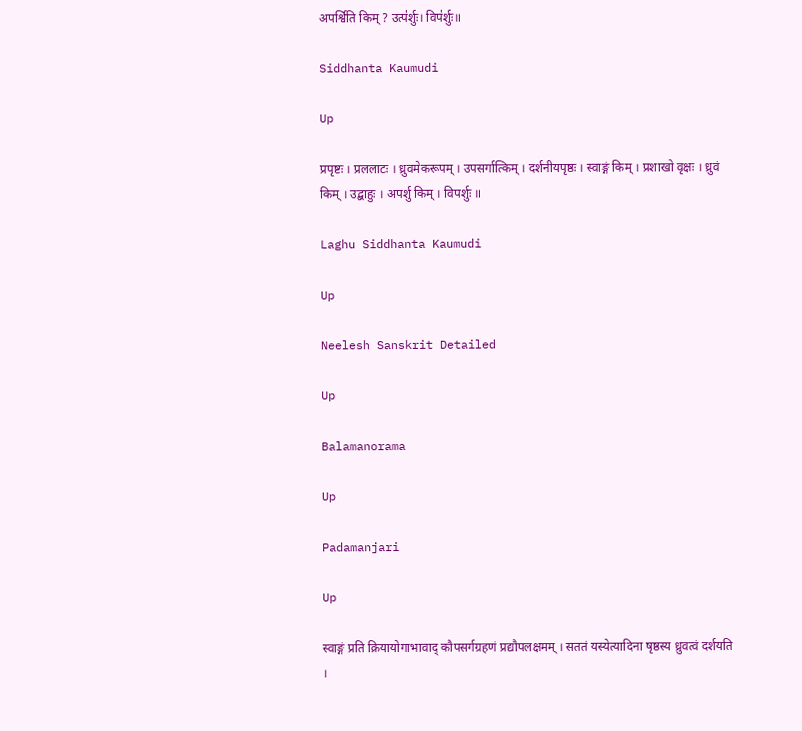अपर्श्विति किम् ? उत्प॑र्शुः। विप॑र्शुः॥

Siddhanta Kaumudi

Up

प्रपृष्टः । प्रललाटः । ध्रुवमेकरूपम् । उपसर्गात्किम् । दर्शनीयपृष्ठः । स्वाङ्गं किम् । प्रशाखो वृक्षः । ध्रुवं किम् । उद्बाहुः । अपर्शु किम् । विपर्शुः ॥

Laghu Siddhanta Kaumudi

Up

Neelesh Sanskrit Detailed

Up

Balamanorama

Up

Padamanjari

Up

स्वाङ्गं प्रति क्रियायोगाभावाद् कौपसर्गग्रहणं प्रद्यौपलक्षमम् । सततं यस्येत्यादिना षृष्ठस्य ध्रुवत्वं दर्शयति ।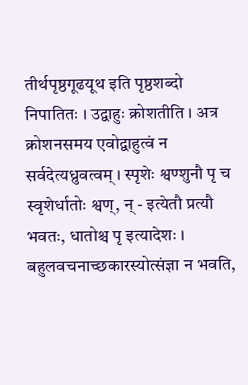तीर्थपृष्ठगूढयूथ इति पृष्ठशब्दो निपातितः । उद्वाहुः क्रोशतीति । अत्र क्रोशनसमय एवोद्वाहुत्वं न सर्वदेत्यध्रुवत्वम् । स्पृशेः श्वण्शुनौ पृ च स्वृशेर्धातोः श्वण्, न् - इत्येतौ प्रत्यौ भवतः, धातोश्च पृ इत्यादेशः । बहुलवचनाच्छकारस्योत्संज्ञा न भवति,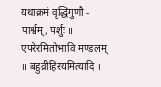यथाक्रमं वृद्धिगुणौ - पार्श्वम्, पर्शुः ॥ एपरेरमितोभावि मण्डलम् ॥ बहुव्रीहिरयमित्यादि ।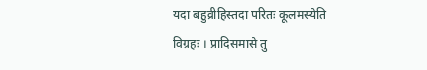यदा बहुव्रीहिस्तदा परितः कूलमस्येति विग्रहः । प्रादिसमासे तु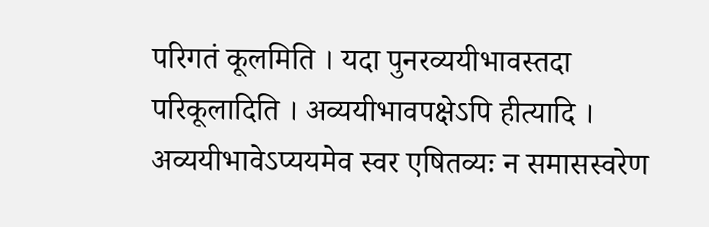परिगतं कूलमिति । यदा पुनरव्ययीभावस्तदा परिकूलादिति । अव्ययीभावपक्षेऽपि हीत्यादि । अव्ययीभावेऽप्ययमेव स्वर एषितव्यः न समासस्वरेण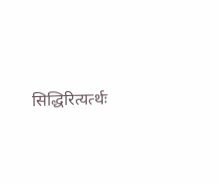सिद्धिरित्यर्त्थः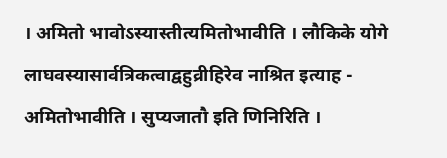। अमितो भावोऽस्यास्तीत्यमितोभावीति । लौकिके योगे लाघवस्यासार्वत्रिकत्वाद्वहुव्रीहिरेव नाश्रित इत्याह - अमितोभावीति । सुप्यजातौ इति णिनिरिति ।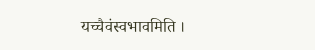यच्चैवंस्वभावमिति ।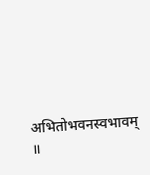अभितोभवनस्वभावम् ॥